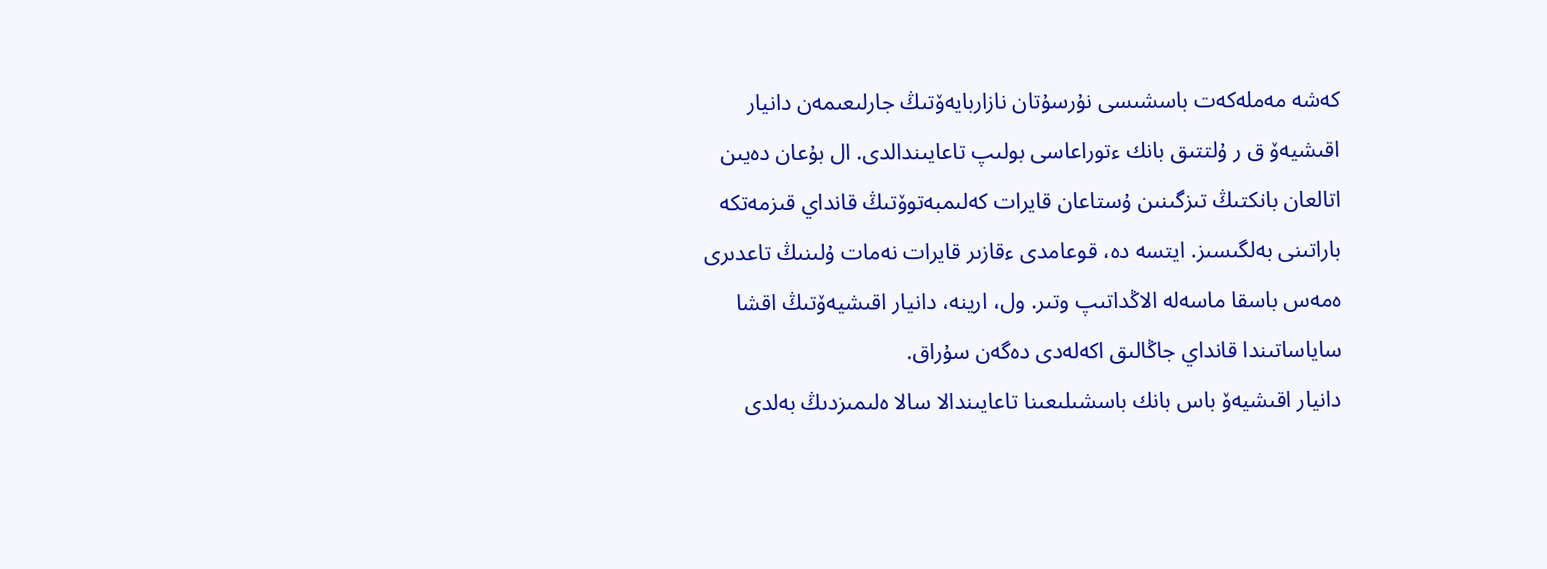كەشە مەملەكەت باسشىسى نۇرسۇتان نازاربايەۆتىڭ جارلىعىمەن دانيار اقىشيەۆ ق ر ۇلتتىق بانك ءتوراعاسى بولىپ تاعايىندالدى. ال بۇعان دەيىن اتالعان بانكتىڭ تىزگىنىن ۇستاعان قايرات كەلىمبەتوۆتىڭ قانداي قىزمەتكە باراتىنى بەلگىسىز. ايتسە دە، قوعامدى ءقازىر قايرات نەمات ۇلىنىڭ تاعدىرى ەمەس باسقا ماسەلە الاڭداتىپ وتىر. ول، ارينە، دانيار اقىشيەۆتىڭ اقشا ساياساتىندا قانداي جاڭالىق اكەلەدى دەگەن سۇراق.
دانيار اقىشيەۆ باس بانك باسشىلىعىنا تاعايىندالا سالا ەلىمىزدىڭ بەلدى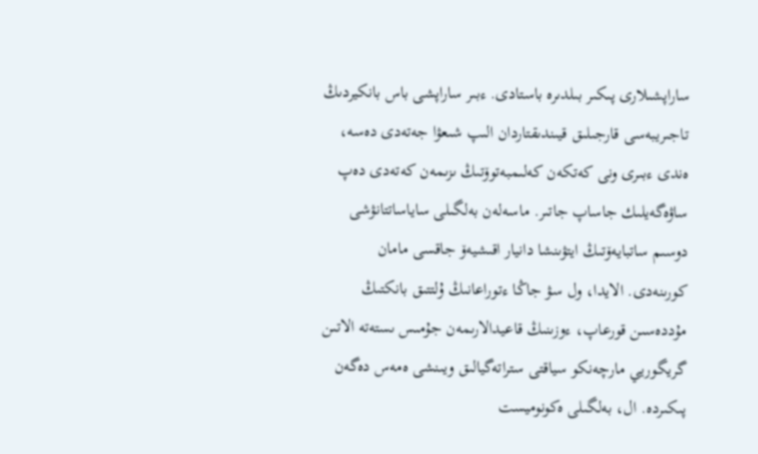ساراپشىلارى پىكىر بىلدىرە باستادى. ءبىر ساراپشى باس بانكيردىڭ تاجىريبەسى قارجىلىق قيىندىقتاردان الىپ شىعۋا جەتەدى دەسە، ەندى ءبىرى ونى كەتكەن كەلىمبەتوۆتىڭ ىزىمەن كەتەدى دەپ ساۋەگەيلىك جاساپ جاتىر. ماسەلەن بەلگىلى ساياساتتانۋشى دوسىم ساتبايەۆتىڭ ايتۋىنشا دانيار اقىشيەۆ جاقسى مامان كورىنەدى. الايدا، ول سۋ جاڭا ءتوراعانىڭ ۇلتتىق بانكتىڭ مۇددەسىن قورعاپ، ءوزىنىڭ قاعيدالارىمەن جۇمىس ىستەتە الاتىن گريگوريي مارچەنكو سياقتى ستراتەگيالىق ويىنشى ەمەس دەگەن پىكىردە. ال، بەلگىلى ەكونوميست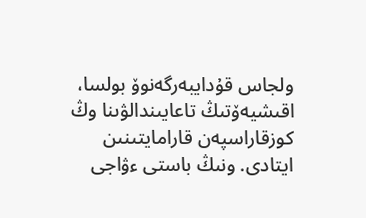ولجاس قۇدايبەرگەنوۆ بولسا، اقىشيەۆتىڭ تاعايىندالۋىنا وڭ كوزقاراسپەن قارامايتىنىن ايتادى. ونىڭ باستى ءۋاجى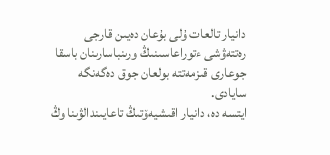دانيار تالعات ۇلى بۇعان دەيىن قارجى رەتتەۋشى ءتوراعاسىنىڭ ورىنباسارىنان باسقا جوعارى قىزمەتتە بولعان جوق دەگەنگە سايادى.
ايتسە دە، دانيار اقىشيەۆتىڭ تاعايىندالۋىنا وڭ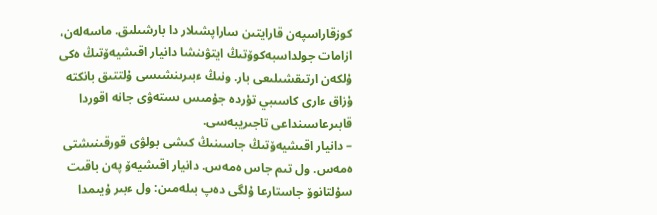كوزقاراسپەن قارايتىن ساراپشىلار دا بارشىلىق. ماسەلەن، ازامات جولداسبەكوۆتىڭ ايتۋىنشا دانيار اقىشيەۆتىڭ ەكى ۇلكەن ارتىقشىلىعى بار. ونىڭ ءبىرىنشىسى ۇلتتىق بانكتە ۇزاق ءارى كاسىبي تۇردە جۇمىس ىستەۋى جانە اقوردا قابىرعاسىنداعى تاجىريبەسى.
– دانيار اقىشيەۆتىڭ جاسىنىڭ كىشى بولۋى قورقىنىشتى ەمەس. ول تىم جاس ەمەس. دانيار اقىشيەۆ پەن باقىت سۇلتانوۆ جاستارعا ۇلگى دەپ بىلەمىن: ول ءبىر ۇيىمدا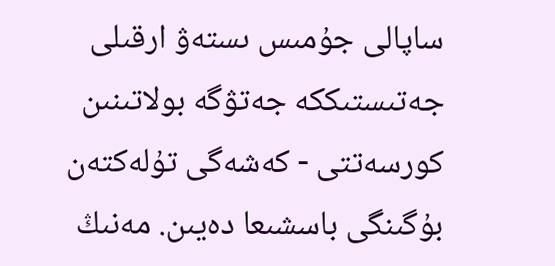ساپالى جۇمىس ىستەۋ ارقىلى جەتىستىككە جەتۋگە بولاتىنىن كورسەتتى - كەشەگى تۇلەكتەن بۇگىنگى باسشىعا دەيىن. مەنىڭ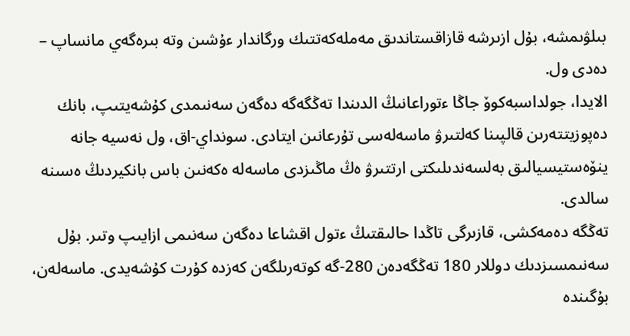بىلۋىمشە، بۇل ازىرشە قازاقستاندىق مەملەكەتتىك ورگاندار ءۇشىن وتە بىرەگەي مانساپ – دەدى ول.
الايدا، جولداسبەكوۆ جاڭا ءتوراعانىڭ الدىندا تەڭگەگە دەگەن سەنىمدى كۇشەيتىپ، بانك دەپوزيتتەرىن قالپىنا كەلتىرۋ ماسەلەسى تۇرعانىن ايتادى. سونداي-اق، ول نەسيە جانە ينۆەستيسيالىق بەلسەندىلىكتى ارتتىرۋ ەڭ ماڭىزدى ماسەلە ەكەنىن باس بانكيردىڭ ەسىنە سالدى.
تەڭگە دەمەكشى، قازىرگى تاڭدا حالىقتىڭ ءتول اقشاعا دەگەن سەنىمى ازايىپ وتىر. بۇل سەنىمسىزدىك دوللار 180 تەڭگەدەن 280-گە كوتەرىلگەن كەزدە كۇرت كۇشەيدى. ماسەلەن، بۇگىندە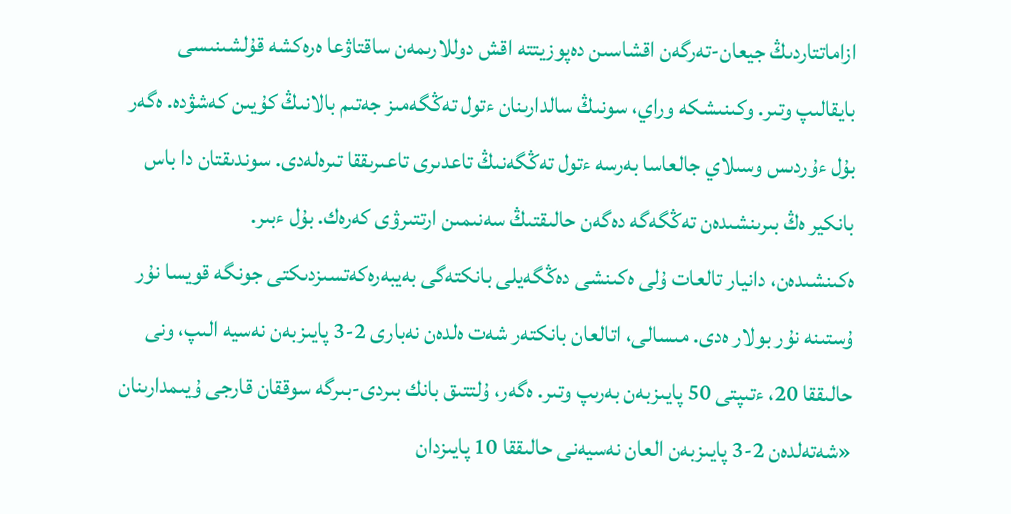ازاماتتاردىڭ جيعان-تەرگەن اقشاسىن دەپوزيتتە اقش دوللارىمەن ساقتاۋعا ەرەكشە قۇلشىنىسى بايقالىپ وتىر. وكىنىشكە وراي، سونىڭ سالدارىنان ءتول تەڭگەمىز جەتىم بالانىڭ كۇيىن كەشۋدە. ەگەر بۇل ءۇردىس وسىلاي جالعاسا بەرسە ءتول تەڭگەنىڭ تاعدىرى تاعىرىققا تىرەلەدى. سوندىقتان دا باس بانكير ەڭ بىرىنشىدەن تەڭگەگە دەگەن حالىقتىڭ سەنىمىن ارتتىرۋى كەرەك. بۇل ءبىر.
ەكىنشىدەن، دانيار تالعات ۇلى ەكىنشى دەڭگەيلى بانكتەگى بەيبەرەكەتسىزدىكتى جونگە قويسا نۇر ۇستىنە نۇر بولار ەدى. مىسالى، اتالعان بانكتەر شەت ەلدەن نەبارى 2-3 پايىزبەن نەسيە الىپ، ونى حالىققا 20، ءتىپتى 50 پايىزبەن بەرىپ وتىر. ەگەر، ۇلتتىق بانك بىردى-بىرگە سوققان قارجى ۇيىمدارىنان «شەتەلدەن 2-3 پايىزبەن العان نەسيەنى حالىققا 10 پايىزدان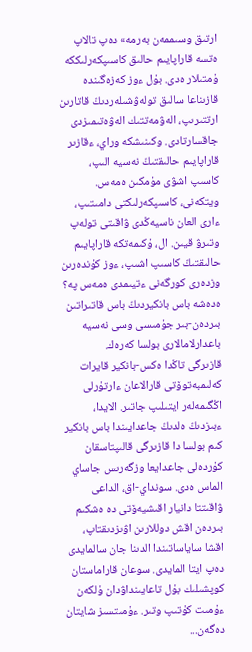ارتىق وسىممەن بەرمە» دەپ تالاپ ەتسە قاراپايىم حالىق كاسىپكەرلىككە ۇمتىلار ەدى. بۇل ءوز كەزەگىندە قازىناعا سالىق تولەۋشىلەردىڭ قاتارىن ارتتىرىپ، الەۋمەتتىك الەۋەتىمىزدى جاقسارتادى. وكىنىشكە وراي، ءقازىر قاراپايىم حالىقتىڭ نەسيە الىپ، كاسىپ اشۋى مۇمكىن ەمەس. ويتكەنى، كاسىپكەرلىكتى دامىتىپ، ءارى العان ناسيەڭدى ۋاقىتى تولەپ وتىرۋ قيىن. ال، ۇكىمەتكە قاراپايىم حالىقتىڭ كاسىپ اشىپ، ءوز كۇندەرىن وزدەرى كورگەنى ءتيىمدى ەمەس پە؟ ەدەشە باس بانكيردىڭ باس قاتىراتىن بىردەن-بىر جۇمىسى وسى نەسيە باعدارلامالارى بولسا كەرەك.
قازىرگى تاڭدا ەكس-بانكير قايرات كەلىمبەتوۆتى قارالاعان ءارتۇرلى اڭگىمەلەر ايتىلىپ جاتىر. الايدا، ءبىزدىڭ ەلدىڭ جاعدايىندا باس بانكير كىم بولسا دا قازىرگى قالىپتاسقان كۇردەلى جاعدايعا وزگەرىس جاساي الماس ەدى. سونداي-اق، الداعى ۋاقىتتا دانيار اقىشيەۆتى دە ەشكىم بىردەن اقش دوللارىن اۋىزدىقتاپ، اقشا ساياساتىندا الدىنا جان سالمايدى دەپ ايتا المايدى. سوعان قاراماستان كوپشىلىك بۇل تاعايىنداۋدان ۇلكەن ءۇمىت كۇتىپ وتىر. ءۇمىتسىز شايتان دەگەن...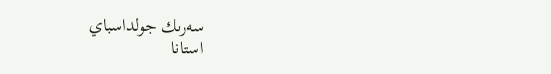سەرىك جولداسباي
استانا